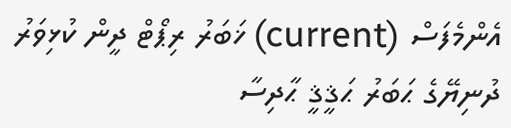އެންމެފަސް (current) ޚަބަރު ރިޕޯޓް ދީން ކުޅިވަރު ދުނިޔޭގެ ޙަބަރު ޙަޤީޤީ ޙާދިސާ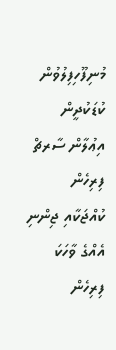މުނިފޫހިފިލުވުން ކުޑަކުދީން އިޢުލާން ސާރޗް
ފިރިހެން ކުއްޖަކާއި ޖިންނި އެއްގެ ވާހަކަ
ފިރިހެން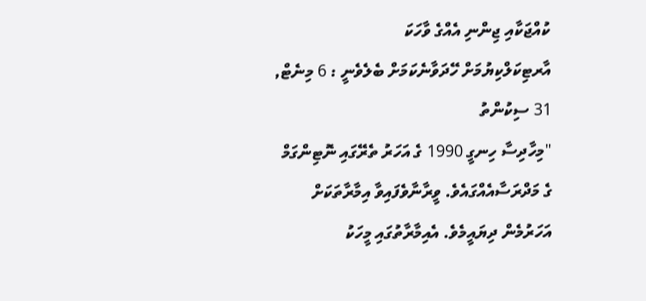ކުއްޖަކާއި ޖިންނި އެއްގެ ވާހަކަ
އާރޓިކަލްކިޔުމަށް ހޭދަވާނެކަމަށް ބެލެވެނީ : 6 މިނެޓް, 31 ސިކުންތު
"މިހާދިސާ ހިނގީ 1990 ގެ އަހަރު ތެރޭގައި ނޮޓިންގަމް ގެ މަދްރަސާއެއްގައެވެ. ވީރާނާވެފައިވާ އިމާރާތަކަށް އަހަރުމެން ދިޔައީމެވެ. އެއިމާރާތުގައި މީހަކު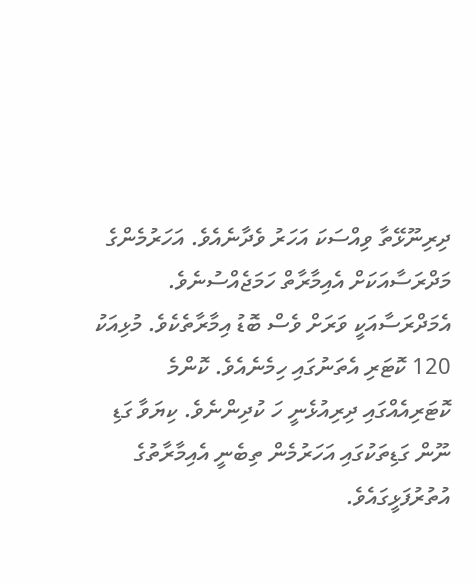ދިރިނޫޅޭތާ ވިއްސަކަ އަހަރު ވެދާނެއެވެ. އަހަރުމެންގެ މަދްރަސާއަކަށް އެއިމާރާތް ހަމަޖެއްސުނެވެ.
އެމަދްރަސާއަކީ ވަރަށް ވެސް ބޮޑު އިމާރާތެކެވެ. މުޅިއަކު 120 ކޮޓަރި އެތަނުގައި ހިމެނެއެވެ. ކޮންމެ ކޮޓަރިއެއްގައި ދިރިއުޅެނީ ހަ ކުދިންނެވެ. ކިޔަވާ ގަޑި ނޫން ގަޑިތަކުގައި އަހަރުމެން ތިބެނީ އެއިމާރާތުގެ އުތުރުފަޅީގައެވެ.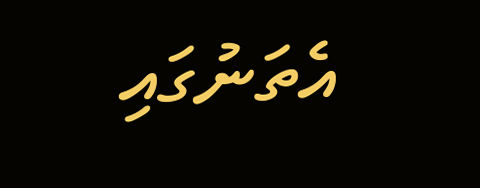އެތަނުގައި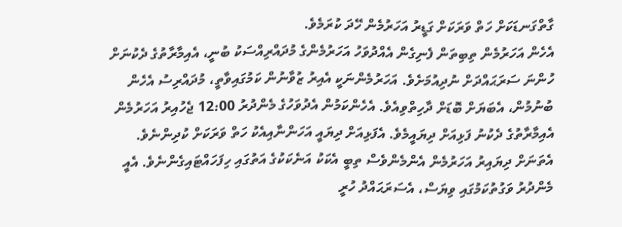ގާތްގަނޑަކަށް ހަތް ވަރަކަށް ގަޑީރު އަހަރުމެން ހޭދަ ކުރަމެވެ.
އެހެން އަހަރުމެން ތިބިތަން ފެނިގެން އެއްދުވަހު އަހަރުމެންގެ މުދައްރިއްސަކު ބުނީ، އެއިމާރާތުގެ ދެކުނަށް ހުންނަ ސަރަޙައްދަށް ނުދިއުމަށެވެ. އަހަރުމެންނަކީ އެއިރު ޒުވާނުން ކަމުގައިވާތީ، މުދައްރިސު އެހެން ބުނުމުން، އެބަޔަށް ބޮޑަށް ދާހިތްވިއެވެ. އެހެންކަމުން އެދުވަހުގެ މެންދުރު 12:00 ޖެހުއިރު އަހަރުމެން އެއިމާރާތުގެ ދެކުނު ފަޅިއަށް ދިޔައީމެވެ. އެފަޅިއަށް ދިޔައީ އަހަންނާއިއެކު ހަތް ވަރަކަށް ކުދިންނެވެ.
އެތަނަށް ދިޔައިރު އަހަރުމެން އެންމެންވެސް ތިބީ އެކަކު އަނެކަކުގެ އަތުގައި ހިފަހައްޓައިގެންނެވެ. އެއީ މެންދުރު ވަގުތުކަމުގައި ވިޔަސް، އެސަރަޙައްދު ހުރީ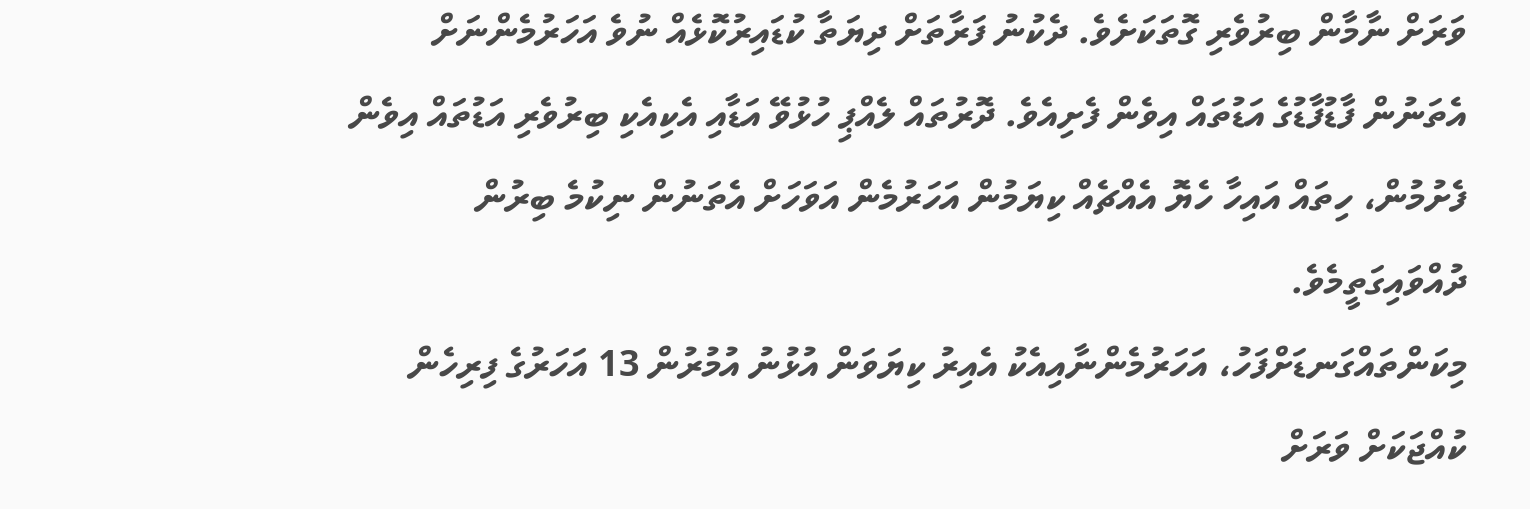ވަރަށް ނާމާން ބިރުވެރި ގޮތަކަށެވެ. ދެކުނު ފަރާތަށް ދިޔަތާ ކުޑައިރުކޮޅެއް ނުވެ އަހަރުމެންނަށް އެތަނުން ފާޑުފާޑުގެ އަޑުތައް އިވެން ފެށިއެވެ. ދޮރުތައް ލެއްޕި ހުޅުވޭ އަޑާއި އެކިއެކި ބިރުވެރި އަޑުތައް އިވެން ފެށުމުން، ހިތައް އައިހާ ހެޔޮ އެއްޗެއް ކިޔަމުން އަހަރުމެން އަވަހަށް އެތަނުން ނިކުމެ ބިރުން ދުއްވައިގަތީމެވެ.
މިކަންތައްގަނޑަށްފަހު، އަހަރުމެންނާއިއެކު އެއިރު ކިޔަވަން އުޅުނު އުމުރުން 13 އަހަރުގެ ފިރިހެން ކުއްޖަކަށް ވަރަށް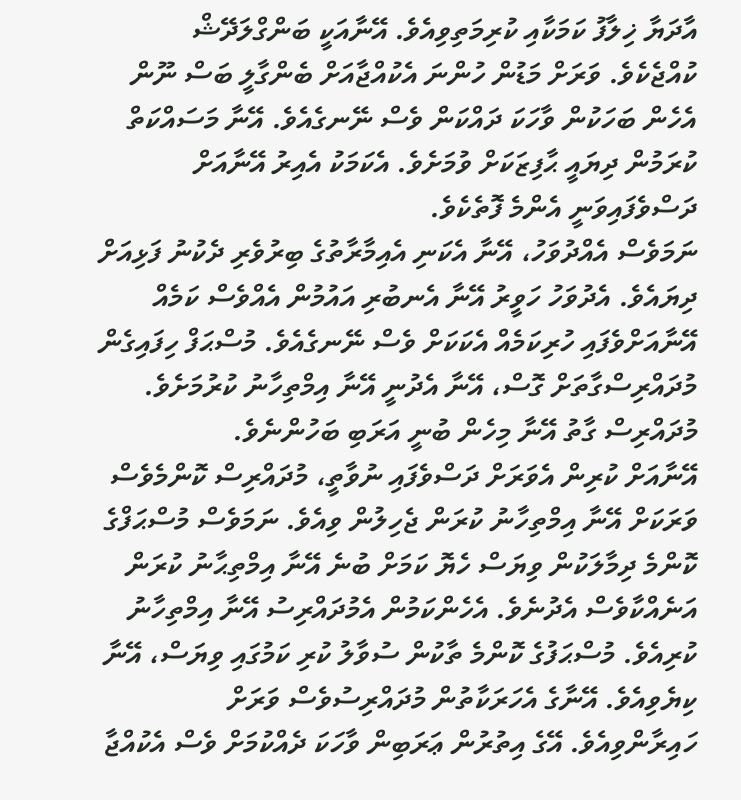އާދަޔާ ޚިލާފު ކަމަކާއި ކުރިމަތިވިއެވެ. އޭނާއަކީ ބަންގްލަދޭޝް ކުއްޖެކެވެ. ވަރަށް މަޑުން ހުންނަ އެކުއްޖާއަށް ބެންގާލީ ބަސް ނޫން އެހެން ބަހަކުން ވާހަކަ ދައްކަން ވެސް ނޭނގެއެވެ. އޭނާ މަސައްކަތް ކުރަމުން ދިޔައީ ޙާފިޒަކަށް ވުމަށެވެ. އެކަމަކު އެއިރު އޭނާއަށް ދަސްވެފައިވަނީ އެންމެ ފޮތެކެވެ.
ނަމަވެސް އެއްދުވަހު، އޭނާ އެކަނި އެއިމާރާތުގެ ބިރުވެރި ދެކުނު ފަޅިއަށް ދިޔައެވެ. އެދުވަހު ހަވީރު އޭނާ އެނބުރި އައުމުން އެއްވެސް ކަމެއް އޭނާއަށްވެފައި ހުރިކަމެއް އެކަކަށް ވެސް ނޭނގެއެވެ. މުސްޙަފް ހިފައިގެން މުދައްރިސްގާތަށް ގޮސް، އޭނާ އެދުނީ އޭނާ އިމްތިހާނު ކުރުމަށެވެ. މުދައްރިސް ގާތު އޭނާ މިހެން ބުނީ އަރަބި ބަހުންނެވެ.
އޭނާއަށް ކުރިން އެވަރަށް ދަސްވެފައި ނުވާތީ، މުދައްރިސް ކޮންމެވެސް ވަރަކަށް އޭނާ އިމްތިހާނު ކުރަން ޖެހިލުން ވިއެވެ. ނަމަވެސް މުސްޙަފްގެ ކޮންމެ ދިމާލަކުން ވިޔަސް ހެޔޮ ކަމަށް ބުނެ އޭނާ އިމްތިޙާނު ކުރަން އަނެއްކާވެސް އެދުނެވެ. އެހެންކަމުން އެމުދައްރިސު އޭނާ އިމްތިހާނު ކުރިއެވެ. މުސްޙަފުގެ ކޮންމެ ތާކުން ސުވާލު ކުރި ކަމުގައި ވިޔަސް، އޭނާ ކިޔެވިއެވެ. އޭނާގެ އެހަރަކާތުން މުދައްރިސުވެސް ވަރަށް ހައިރާންވިއެވެ. އޭގެ އިތުރުން ޢަރަބިން ވާހަކަ ދެއްކުމަށް ވެސް އެކުއްޖާ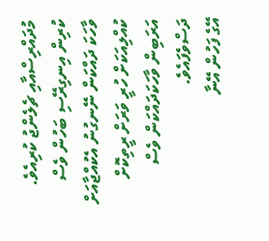މުދައްރިސްއާއި ޗެލެންޖު ކުރިއެވެ. ކުރިން އިނގިރޭސި ބަހުން ވެސް ވާހަކަ ދައްކަން ނޭނގުނު އެކުއްޖާއަށް ކުއްލިއަކަށް ހުރީ ވަރަށް ރީތިކޮށް އަރަބިން ވާހަކަދައްކަން ވެސް ދަސްވެފައެވެ.
އޭގެ ފަހުން އޭނާ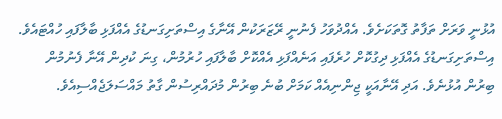އުޅުނީ ވަރަށް ތަފާތު ގޮތަކަށެވެ. އެއްދުވަހު ފެނުނީ ރޭޒަރަކުން އޭނާގެ އިސްތަށިގަނޑުގެ އެއްފަޅި ބާލާފައި ހުއްޓައެވެ. އިސްތަށިގަނޑުގެ އެއްފަޅި ދިގުކޮށް ހުރެފައި އަނެއްފަޅި އެއްކޮށް ބާލާފައި ހުރުމުން، ގިނަ ކުދިން އޭނާ ފެނުމުން ބިރުން އުޅުނެވެ. އަދި އޭނާއަކީ ޖިންނިއެއް ކަމަށް ބުނެ ބިރުން މުދައްރިސުން ގާތު މައްސަލަޖެއްސިއެވެ.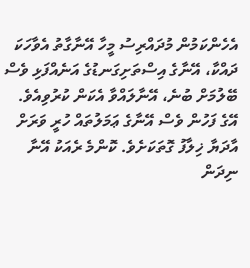އެހެންކަމުން މުދައްރިސު މީހާ އޭނާގާތު އެވާހަކަ ދައްކާ، އޭނާގެ އިސްތަށިގަނޑުގެ އަނެއްފަޅި ވެސް ބޭލުމަށް ބުނެ، އޭނާލައްވާ އެކަން ކުރުވިއެވެ.
އޭގެ ފަހުން ވެސް އޭނާގެ ޢަމަލުތައް ހުރީ ވަރަށް އާދަޔާ ޚިލާފު ގޮތަކަށެވެ. ކޮންމެ ރެއަކު އޭނާ ނިދަން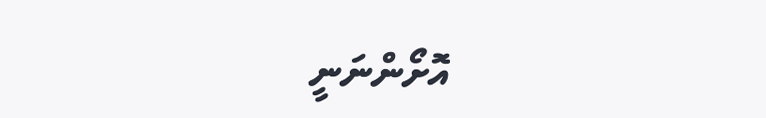އޮށޯންނަނީ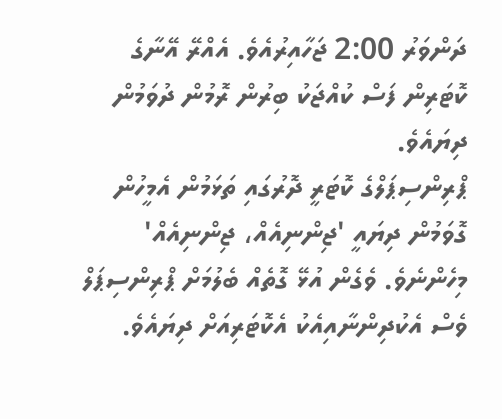ދަންވަރު 2:00 ޖަހާއިރުއެވެ. އެއްރޭ އޭނާގެ ކޮޓަރިން ފަސް ކުއްޖަކު ބިރުން ރޮމުން ދުވަމުން ދިޔައެވެ.
ޕްރިންސިޕަލްގެ ކޮޓަރީ ދޮރުގައި ތަޅަމުން އެމީހުން ގޮވަމުން ދިޔައީ 'ޖިންނިއެއް، ޖިންނިއެއް' މިހެންނެވެ. ވެގެން އުޅޭ ގޮތެއް ބެލުމަށް ޕްރިންސިޕަލް ވެސް އެކުދިންނާއިއެކު އެކޮޓަރިއަށް ދިޔައެވެ.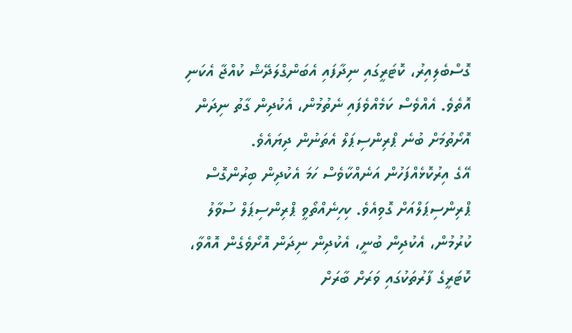ގޮސްބެލިއިރު، ކޮޓަރީގައި ނިދާފައި އެބަންގްލަދޭޝް ކުއްޖާ އެކަނި އޮތެވެ. އެއްވެސް ކަމެއްވެފައި ނެތުމުން، އެކުދިން ގާތު ނިދަން އޮށޯތުމަށް ބުނެ ޕްރިންސިޕަލް އެތަނުން ދިޔައެވެ.
އޭގެ އިރުކޮޅެއްފަހުން އަނެއްކާވެސް ހަމަ އެކުދިން ބިރުންގޮސް ޕްރިންސިޕަލްއަށް ގޮވިއެވެ. ކިހިނެއްތޯވީ ޕްރިންސިޕަލް ސުވާލު ކުރުމުން، އެކުދިން ބުނީ، އެކުދިން ނިދަން އޮށޯވެގެން އޮއްވާ، ކޮޓަރީގެ ފާރުތަކުގައި ވަރަށް ބާރަށް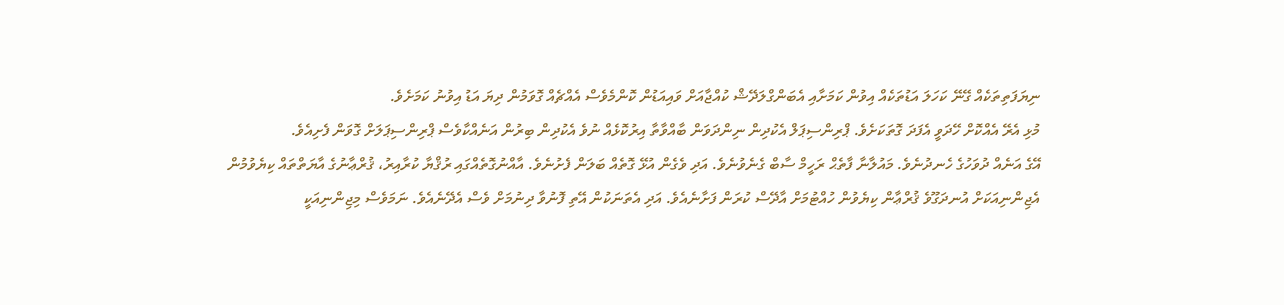ނިޔަފަތިތަކެއް ގޭނޭ ކަހަލަ އަޑުތަކެއް އިވުން ކަމަށާއި އެބަންގްލަދޭޝް ކުއްޖާއަށް ވައިއަޑުން ކޮންމެވެސް އެއްޗެއް ގޮވަމުން ދިޔަ އަޑު އިވުނު ކަމަށެވެ.
މުޅި އެރޭ އެއްކޮށް ހޭދަވީ އެފަދަ ގޮތަކަށެވެ. ޕްރިންސިޕަލް އެކުދިން ނިންދަވަން ބާއްވާތާ އިރުކޮޅެއް ނުވެ އެކުދިން ބިރުން އަނެއްކާވެސް ޕްރިންސިޕަލަށް ގޮވަން ފެށިއެވެ.
އޭގެ އަނެއް ދުވަހުގެ ހެނދުނެވެ. މައުލާނާ ފާތެޙް ރަހީމް ސާބް ގެނެވުނެވެ. އަދި ވެގެން އުޅޭ ގޮތެއް ބަލަން ފެށުނެވެ. އާއްނުގޮތެއްގައި ރުޤްޔާ ކުރާއިރު، ޤުރްޢާނުގެ އާޔަތްތައް ކިޔެވުމުން އެޖިންނިއަކަށް އުނދަގޫވެ ޤުރްޢާން ކިޔެވުން ހުއްޓުމަށް އާދޭސް ކުރަން ފަށާނެއެވެ. އަދި އެތަނަކުން އޭތި ފޮނުވާ ދިނުމަށް ވެސް އެދޭނެއެވެ. ނަމަވެސް މިޖިންނިއަކީ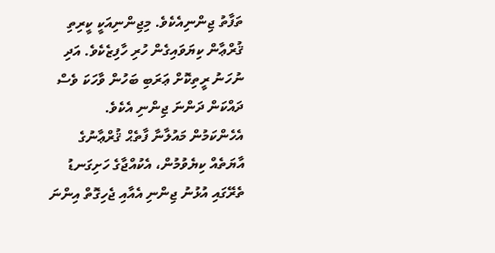ތަފާތު ޖިންނިއެކެވެ. މިޖިންނިއަކީ ކީރިތި ޤުރްޢާން ކިޔަވައިގެން ހުރި ހާފިޒެކެވެ. އަދި ނުހަނު ރީތިކޮށް ޢަރަބި ބަހުން ވާހަކަ ވެސް ދައްކަން ދަންނަ ޖިންނި އެކެވެ.
އެހެންކަމުން މައުލާނާ ފާތެޙް ޤުރްޢާނުގެ އާޔަތެއް ކިޔެވުމުން، އެކުއްޖާގެ ހަށިގަނޑު ތެރޭގައި އުޅުނު ޖިންނި އެއާއި ޖެހިގޮތް އިންނަ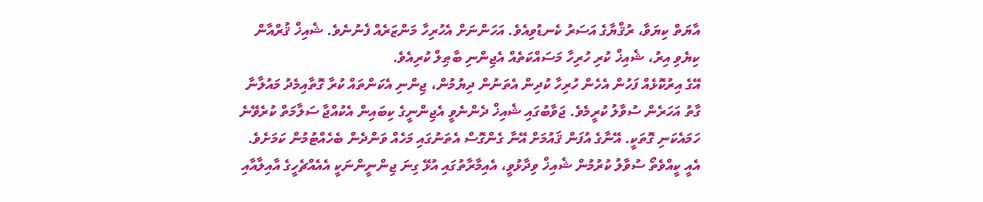އާޔަތް ކިޔަވާ، ރުޤްޔާގެ އަސަރު ކެނޑުވިއެވެ. އަހަންނަށް އެހުރިހާ މަންޒަރެއް ފެނުނެވެ. ޝެއިޚް ޤުރްއާން ކިޔެވި އިރު، ޝެއިޚް ކުރި ހުރިހާ މަސައްކަތެއް އެޖިންނި ބާޠިލް ކުރިއެވެ.
އޭގެ އިރުކޮޅެއް ފަހުން އެހެން ހުރިހާ ކުދިން އެތަނުން ދިޔުމުން، ޖިންނި އެކަންތައް ކުރާ ގޮތާއިމެދު މައުލާނާ ގާތު އަހަރެން ސުވާލު ކުރީމެވެ. ޖަވާބުގައި ޝެއިޚް ދެންނެވީ އެޖިންނީގެ ކިބައިން އެކުއްޖާ ސަލާމަތް ކުރެވޭނެ ހަމައެކަނި ގޮތަކީ. އޭނާގެ އުފަން ޤައުމަށް އޭނާ ގެންގޮސް އެތަނުގައި މަހެއް ވަންދެން ބެހެއްޓުމުން ކަމަށެވެ.
އެއީ ކީއްވެތޯ ސުވާލު ކުރުމުން ޝެއިޚް ވިދާޅުވީ، އެއިމާރާތުގައި އުޅޭ ގިނަ ޖިންނީންނަކީ އެއެއްޗެހީގެ އާއިލާއާއި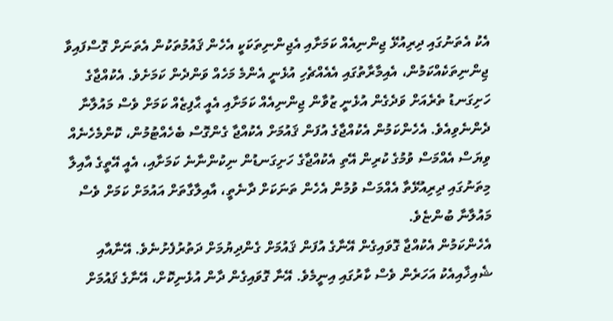އެކު އެތަނުގައި ދިރިއުޅޭ ޖިންނިއެއް ކަމަށާއި އެޖިންނިތަކަކީ އެހެން ޤައުމުތަކުން އެތަނަށް ގޮސްފައިވާ ޖިންނިތަކެއްކަމުން، އެއިމާރާތުގައި އެއެއްޗެހި އުޅެނީ އެންމެ މަހެއް ވަންދެން ކަމަށެވެ. އެކުއްޖާގެ ހަށިގަނޑު ތެރެއަށް ވަދެގެން އުޅެނީ ޒުވާން ޖިންނިއެއް ކަމަށާއި އެއީ ޙާފިޒެއް ކަމަށް ވެސް މައުލާނާ ދެންނެވިއެވެ. އެހެންކަމުން އެކުއްޖާގެ އުފަން ޤައުމަށް އެކުއްޖާ ގެންގޮސް ބެހެއްޓުމުން، ކޮންމެހެނެއް ވިޔަސް އެއްމަސް ވުމުގެ ކުރިން އޭތި އެކުއްޖާގެ ހަށިގަނޑުން ނިކުންނާނެ ކަމަށާއި، އެއީ އޭތީގެ އާއިލާ މިތަނުގައި ދިރިއުޅޭތާ އެއްމަސް ވުމުން އެހެން ތަނަކަށް ދާނެތީ، އާއިލާގާތަށް އައުމަށް ކަމަށް ވެސް މައުލާނާ ބުންޏެވެ.
އެހެންކަމުން އެކުއްޖާ ގޮވައިގެން އޭނާގެ އުފަން ޤައުމަށް ގެންދިޔުމަށް ދަތުރުފެށުނެވެ. އޭނާއާއި ޝެއިޚާއިއެކު އަހަރެން ވެސް ކާރުގައި އިނީމެވެ. އޭނާ ގޮވައިގެން ދާން އުޅެނިކޮށް، އޭނާގެ ޤައުމަށް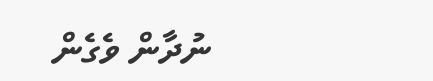ނުދާން ވެގެން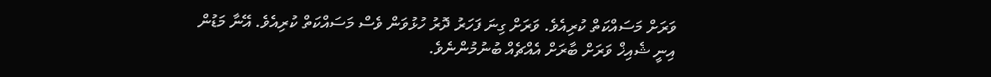ވަރަށް މަސައްކަތް ކުރިއެވެ. ވަރަށް ގިނަ ފަހަރު ދޮރު ހުޅުވަން ވެސް މަސައްކަތް ކުރިއެވެ. އޭނާ މަޑުން އިނީ ޝެއިޚް ވަރަށް ބާރަށް އެއްޗެއް ބުނުމުންނެވެ.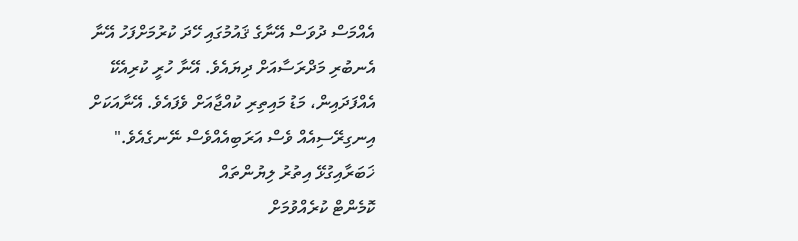އެއްމަސް ދުވަސް އޭނާގެ ޤައުމުގައި ހޭދަ ކުރުމަށްފަހު އޭނާ އެނބުރި މަދްރަސާއަށް ދިޔައެވެ. އޭނާ ހުރީ ކުރިއެކޭ އެއްފަދައިން، މަޑު މައިތިރި ކުއްޖާއަށް ވެފައެވެ. އޭނާއަކަށް އިނގިރޭސިއެއް ވެސް އަރަބިއެއްވެސް ނޭނގެއެވެ."
ޚަބަރާއިގުޅޭ އިތުރު ލިޔުންތައް
ކޮމެންޓް ކުރެއްވުމަށް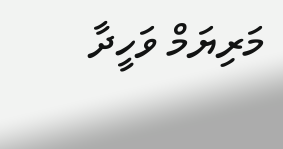މަރިޔަމް ވަހީދާ